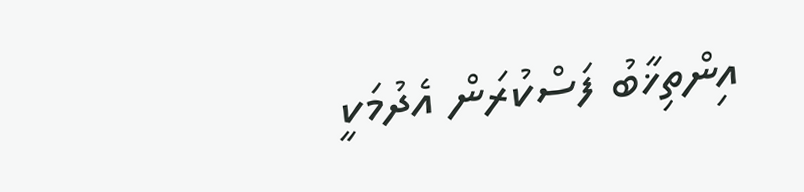އިންތިޚާބު ފަސްކުރަން އެދުމަކީ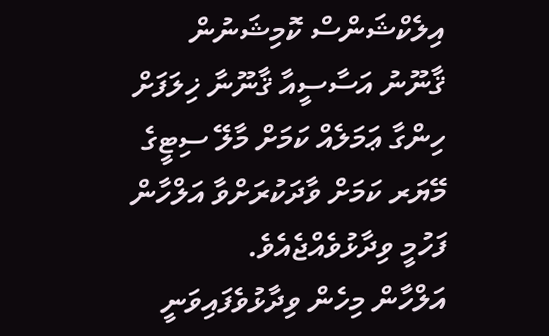އިލެކްޝަންސް ކޮމިޝަނުން ޤާނޫނު އަސާސީއާ ޤާނޫނާ ޚިލަފަށް ހިންގާ ޢަމަލެއް ކަމަށް މާލޭ ސިޓީގެ މޭޔަރ ކަމަށް ވާދަކުރަށްވާ އަލްހާން ފަހުމީ ވިދާޅުވެއްޖެއެވެ.
އަލްހާން މިހެން ވިދާޅުވެފައިވަނީ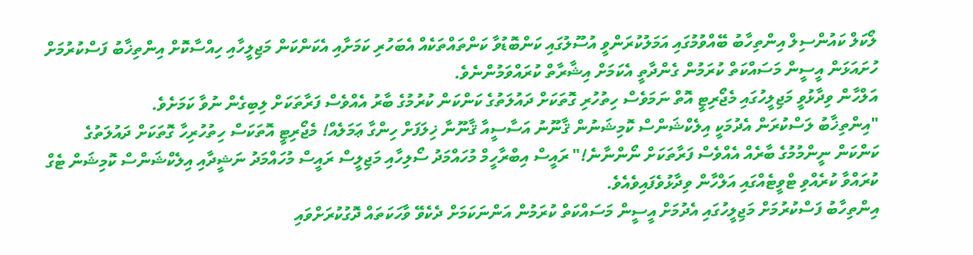ލޯކަލް ކައުންސިލް އިންތިހާބު ބޭއްވުމުގައި އަމަލުކުރަންވީ އުސޫލުގައި ކަންބޮޑުވާ ކަންތައްތަކެއް އެބަހުރި ކަމަށާއި އެކަންކަން މަޖިލީހާއި ހިއްސާކޮށް އިންތިޚާބު ފަސްކުރުމަށް ހުށައަޅަން އީސީން މަސައްކަތް ކުރަމުން ގެންދާތީ އެކަމަށް އިޝާރާތް ކުރައްވަމުންނެވެ.
އަލްހާން ވިދާޅުވީ މަޖިލީހުގައި މެޖޯރިޓީ އޮތް ނަމަވެސް ހިތުހުރި ގޮތަކަށް ދައުލަތުގެ ކަންކަން ކުރުމުގެ ބާރު އެއްވެސް ފަރާތަކަށް ލިބިގެން ނުވާ ކަމަށެވެ.
"އިންތިޚާބު ލަސްކުރަން އެދުމަކީ އިލެކްޝަންސް ކޮމިޝަނުން ޤާނޫނު އަސާސީއާ ޤާނޫނާ ޚިލަފަށް ހިންގާ ޢަމަލެއް! މެޖޯރިޓީ އޮތަކަސް ހިތުހުރިހާ ގޮތަކަށް ދައުލަތުގެ ކަންކަން ނީންމުމުގެ ބާރެއް އެއްވެސް ފަރާތަކަށް ނޯންނާނެ!" ރައީސް އިބްރާހީމް މުހައްމަދު ސޯލިހާއި މަޖިލީސް ރައީސް މުހައްމަދު ނަޝީދާއި އިލެކްޝަންސް ކޮމިޝަން ޓެގް ކުރައްވާ ކުރެއްވި ޓްވީޓެއްގައި އަލްހާން ވިދާޅުވެފައިވެއެވެ.
އިންތިހާބު ފަސްކުރުމަށް މަޖިލީހުގައި އެދުމަށް އީސީން މަސައްކަތް ކުރަމުން އަންނަކަމަށް ދެކެވޭ ވާހަކަތައް ދޮގުކުރަށްވައި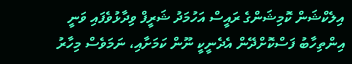އިލެކްޝަން ކޮމިޝަންގެ ރައީސް އަހުމަދު ޝަރީފް ވިދާޅުވެފައި ވަނީ އިންތިހާބު ފަސްކޮށްދޭން އެދެނީކީ ނޫން ކަމަށާއި، ނަމަވެސް މިހާރު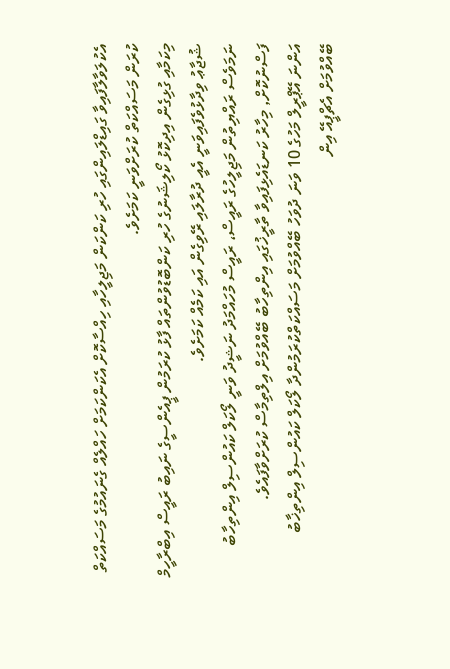އެކުލަވާލާފައިވާ ގައިޑްލައިންގައި ހުރި ކަންކަން މަޖިލީހާއި ހިއްސާކޮށް އެކަންކަމަށް ހައްލެއް ގެނައުމުގެ މަސައްކަތް ކުރަން މަސައްކަތް ކުރަށްވަނީ ކަމަށެވެ.
މިކަމާއި ގުޅިގެން އިދިކޮޅު ކޯލިޝަނުގެ ހުރި ކަންބޮޑުވުންތައް ފާޅު ކުރަމުން ޕީއެންސީގެ ނައިބު ރައީސް އިބްރާހީމް ޝުޖާޢު ވިދާޅުވެފައިވަނީ އެއީ ދުރާލައި ރޭވިގެން އައި ކަމެއް ކަމަށެވެ.
ނަމަވެސް ރައްޔިތުން މަޖިލީހުގެ ރައީސް، ރައީސް މުހައްމަދު ނަޝީދު ވަނީ ލޯކަލް ކައުންސިލް އިންތިހާބު ފަސްނުކޮށް, މިހާރު ކަނޑައެޅިފައިވާ ތާރީޚުގައި އިންތިހާބު ބޭއްވުމަށް އިލްތިމާސް ކުރަށްވާފައެވެ.
އަންނަ އޭޕްރީލް މަހުގެ 10 ވަނަ ދުވަހު ބޭއްވުމަށް މަސައްކަތްކުރަމުންދާ ލޯކަލް ކައުންސިލް އިންތިޚާބު ބޭއްވުމަށް އެޗްޕީއޭ އިން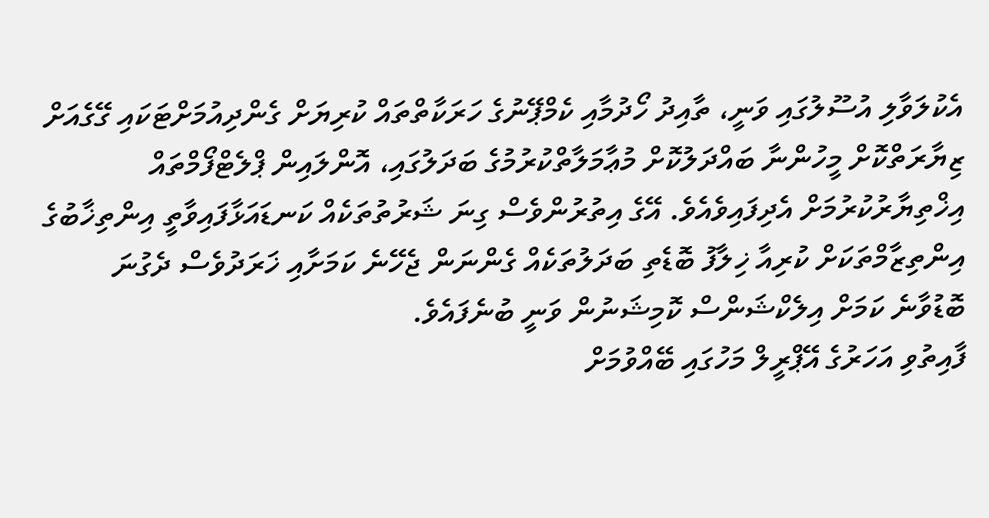އެކުލަވާލި އުސޫލުގައި ވަނީ، ތާއިދު ހޯދުމާއި ކެމްޕޭނުގެ ހަރަކާތްތައް ކުރިޔަށް ގެންދިއުމަށްޓަކައި ގޭގެއަށް ޒިޔާރަތްކޮށް މީހުންނާ ބައްދަލުކޮށް މުޢާމަލާތްކުރުމުގެ ބަދަލުގައި، އޮންލައިން ޕްލެޓްފޯމްތައް އިޚްތިޔާރުކުރުމަށް އެދިފައިވެއެވެ. އޭގެ އިތުރުންވެސް ގިނަ ޝަރުތުތަކެއް ކަނޑައަޅާފައިވާތީ އިންތިޚާބުގެ އިންތިޒާމްތަކަށް ކުރިއާ ޚިލާފު ބޮޑެތި ބަދަލުތަކެއް ގެންނަން ޖެހޭނެ ކަމަށާއި ޚަރަދުވެސް ދެގުނަ ބޮޑުވާނެ ކަމަށް އިލެކްޝަންސް ކޮމިޝަނުން ވަނީ ބުނެފައެވެ.
ފާއިތުވި އަހަރުގެ އޭޕްރީލް މަހުގައި ބޭއްވުމަށް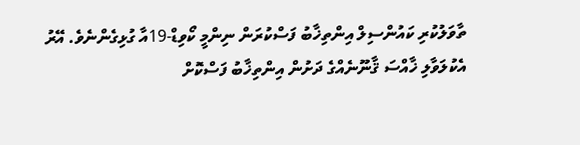ތާވަލުކުރި ކައުންސިލް އިންތިޚާބު ފަސްކުރަން ނިންމީ ކޯވިޑް-19އާ ގުޅިގެންނެވެ. އޭރު އެކުލަވާލި ޚާއްސަ ޤާނޫނެއްގެ ދަށުން އިންތިޚާބު ފަސްކޮށް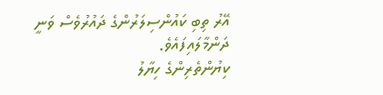އޭރު ތިބި ކައުންސިލަރުންގެ ދައުރުވެސް ވަނީ ދަންމާލައިފައެވެ.
ކިޔުންތެރިންގެ ހިޔާލު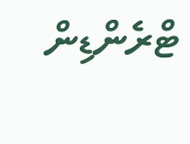ޓްރެންޑިން